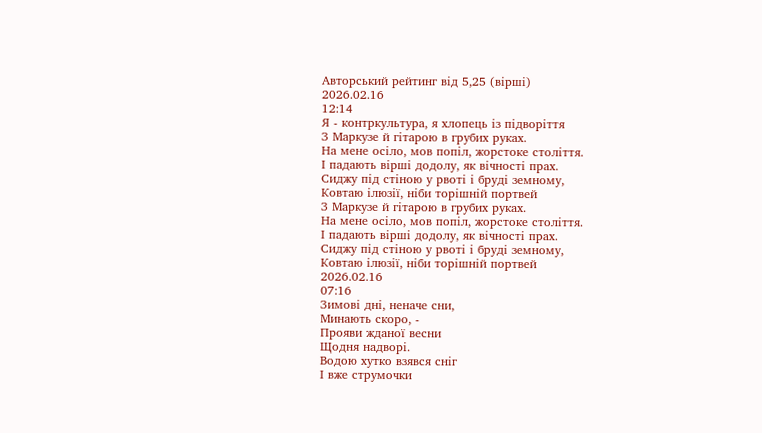Авторський рейтинг від 5,25 (вірші)
2026.02.16
12:14
Я - контркультура, я хлопець із підворіття
З Маркузе й гітарою в грубих руках.
На мене осіло, мов попіл, жорстоке століття.
І падають вірші додолу, як вічності прах.
Сиджу під стіною у рвоті і бруді земному,
Ковтаю ілюзії, ніби торішній портвей
З Маркузе й гітарою в грубих руках.
На мене осіло, мов попіл, жорстоке століття.
І падають вірші додолу, як вічності прах.
Сиджу під стіною у рвоті і бруді земному,
Ковтаю ілюзії, ніби торішній портвей
2026.02.16
07:16
Зимові дні, неначе сни,
Минають скоро, -
Прояви жданої весни
Щодня надворі.
Водою хутко взявся сніг
І вже струмочки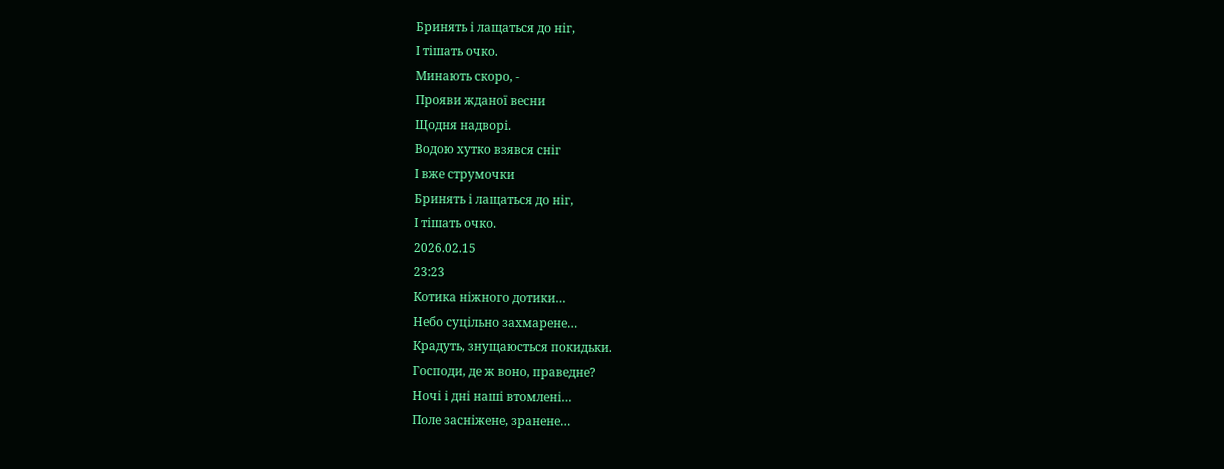Бринять і лащаться до ніг,
І тішать очко.
Минають скоро, -
Прояви жданої весни
Щодня надворі.
Водою хутко взявся сніг
І вже струмочки
Бринять і лащаться до ніг,
І тішать очко.
2026.02.15
23:23
Котика ніжного дотики…
Небо суцільно захмарене…
Крадуть, знущаюсться покидьки.
Господи, де ж воно, праведне?
Ночі і дні наші втомлені…
Поле засніжене, зранене…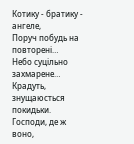Котику - братику - ангеле,
Поруч побудь на повторені…
Небо суцільно захмарене…
Крадуть, знущаюсться покидьки.
Господи, де ж воно,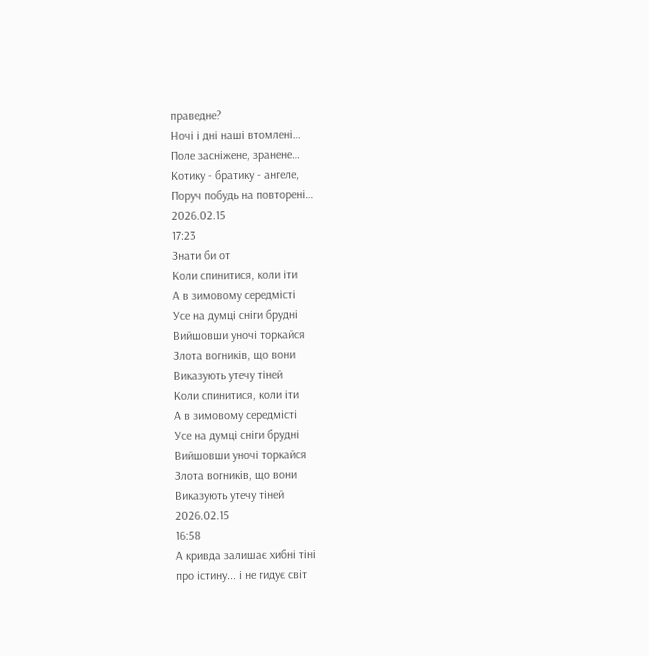праведне?
Ночі і дні наші втомлені…
Поле засніжене, зранене…
Котику - братику - ангеле,
Поруч побудь на повторені…
2026.02.15
17:23
Знати би от
Коли спинитися, коли іти
А в зимовому середмісті
Усе на думці сніги брудні
Вийшовши уночі торкайся
Злота вогників, що вони
Виказують утечу тіней
Коли спинитися, коли іти
А в зимовому середмісті
Усе на думці сніги брудні
Вийшовши уночі торкайся
Злота вогників, що вони
Виказують утечу тіней
2026.02.15
16:58
А кривда залишає хибні тіні
про істину... і не гидує світ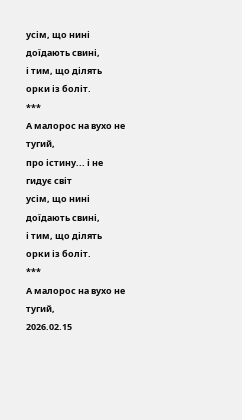усім, що нині
доїдають свині,
і тим, що ділять орки із боліт.
***
А малорос на вухо не тугий,
про істину... і не гидує світ
усім, що нині
доїдають свині,
і тим, що ділять орки із боліт.
***
А малорос на вухо не тугий,
2026.02.15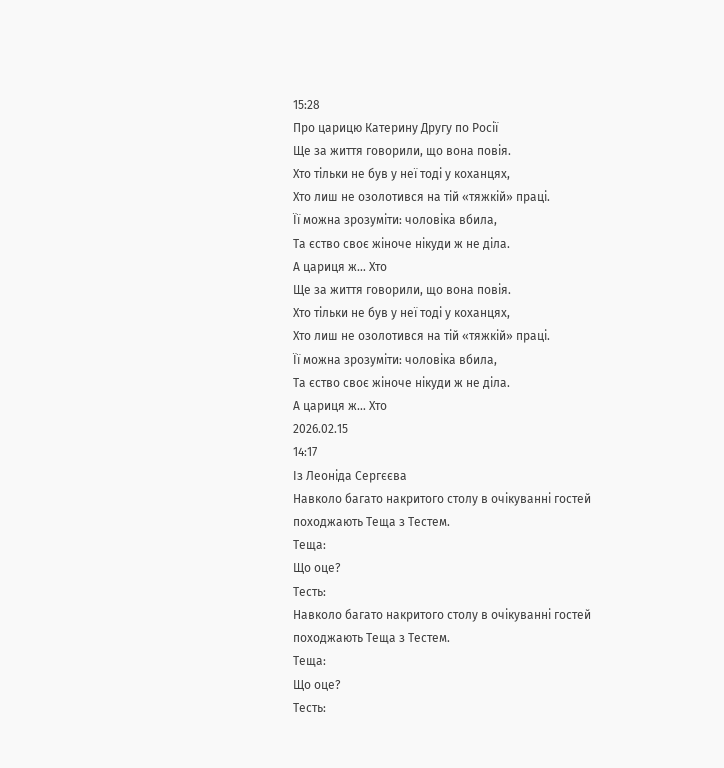15:28
Про царицю Катерину Другу по Росії
Ще за життя говорили, що вона повія.
Хто тільки не був у неї тоді у коханцях,
Хто лиш не озолотився на тій «тяжкій» праці.
Її можна зрозуміти: чоловіка вбила,
Та єство своє жіноче нікуди ж не діла.
А цариця ж… Хто
Ще за життя говорили, що вона повія.
Хто тільки не був у неї тоді у коханцях,
Хто лиш не озолотився на тій «тяжкій» праці.
Її можна зрозуміти: чоловіка вбила,
Та єство своє жіноче нікуди ж не діла.
А цариця ж… Хто
2026.02.15
14:17
Із Леоніда Сергєєва
Навколо багато накритого столу в очікуванні гостей походжають Теща з Тестем.
Теща:
Що оце?
Тесть:
Навколо багато накритого столу в очікуванні гостей походжають Теща з Тестем.
Теща:
Що оце?
Тесть: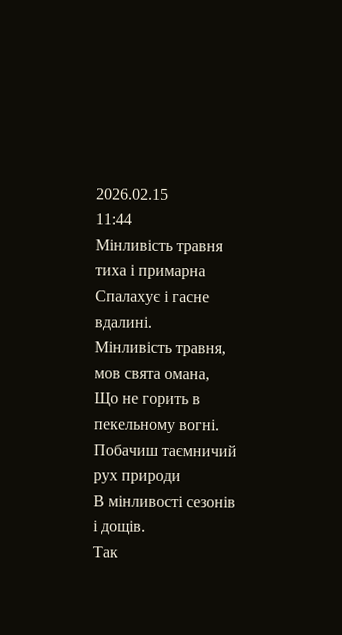2026.02.15
11:44
Мінливість травня тиха і примарна
Спалахує і гасне вдалині.
Мінливість травня, мов свята омана,
Що не горить в пекельному вогні.
Побачиш таємничий рух природи
В мінливості сезонів і дощів.
Так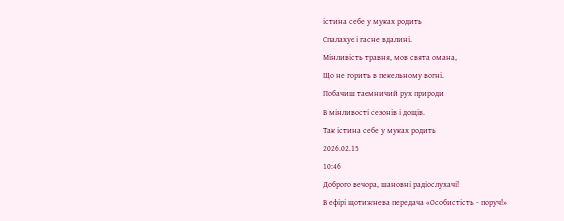істина себе у муках родить
Спалахує і гасне вдалині.
Мінливість травня, мов свята омана,
Що не горить в пекельному вогні.
Побачиш таємничий рух природи
В мінливості сезонів і дощів.
Так істина себе у муках родить
2026.02.15
10:46
Доброго вечора, шановні радіослухачі!
В ефірі щотижнева передача «Особистість - поруч!»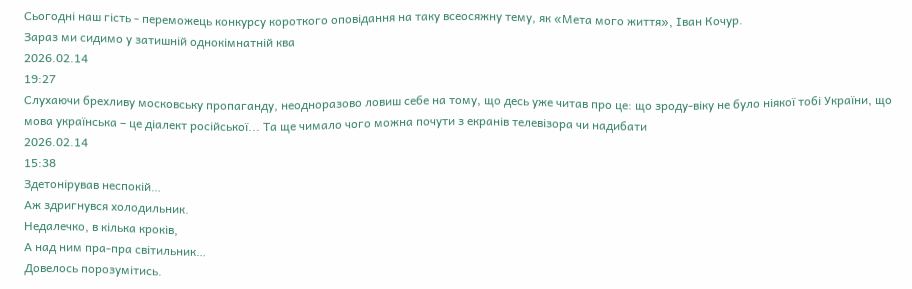Сьогодні наш гість - переможець конкурсу короткого оповідання на таку всеосяжну тему, як «Мета мого життя», Іван Кочур.
Зараз ми сидимо у затишній однокімнатній ква
2026.02.14
19:27
Слухаючи брехливу московську пропаганду, неодноразово ловиш себе на тому, що десь уже читав про це: що зроду-віку не було ніякої тобі України, що мова українська – це діалект російської... Та ще чимало чого можна почути з екранів телевізора чи надибати
2026.02.14
15:38
Здетонірував неспокій…
Аж здригнувся холодильник.
Недалечко, в кілька кроків,
А над ним пра-пра світильник…
Довелось порозумітись.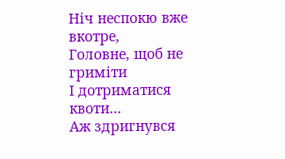Ніч неспокю вже вкотре,
Головне, щоб не гриміти
І дотриматися квоти…
Аж здригнувся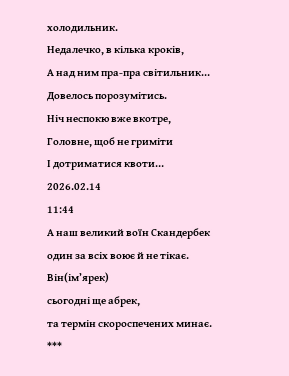холодильник.
Недалечко, в кілька кроків,
А над ним пра-пра світильник…
Довелось порозумітись.
Ніч неспокю вже вкотре,
Головне, щоб не гриміти
І дотриматися квоти…
2026.02.14
11:44
А наш великий воїн Скандербек
один за всіх воює й не тікає.
Він(ім’ярек)
сьогодні ще абрек,
та термін скороспечених минає.
***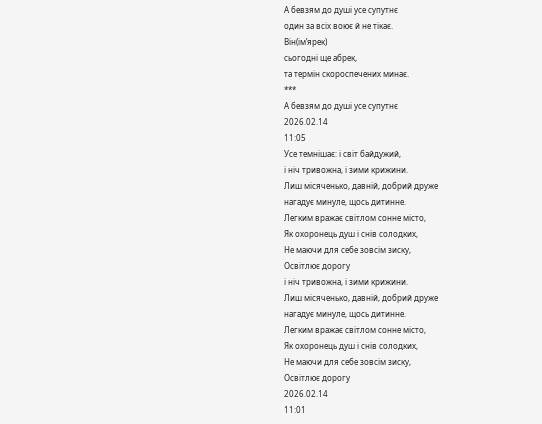А бевзям до душі усе супутнє
один за всіх воює й не тікає.
Він(ім’ярек)
сьогодні ще абрек,
та термін скороспечених минає.
***
А бевзям до душі усе супутнє
2026.02.14
11:05
Усе темнішає: і світ байдужий,
і ніч тривожна, і зими крижини.
Лиш місяченько, давній, добрий друже
нагадує минуле, щось дитинне.
Легким вражає світлом сонне місто,
Як охоронець душ і снів солодких,
Не маючи для себе зовсім зиску,
Освітлює дорогу
і ніч тривожна, і зими крижини.
Лиш місяченько, давній, добрий друже
нагадує минуле, щось дитинне.
Легким вражає світлом сонне місто,
Як охоронець душ і снів солодких,
Не маючи для себе зовсім зиску,
Освітлює дорогу
2026.02.14
11:01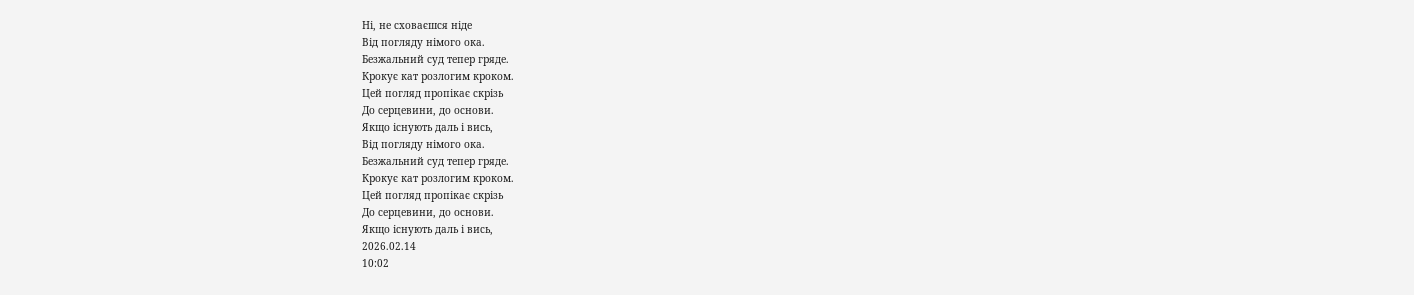Ні, не сховаєшся ніде
Від погляду німого ока.
Безжальний суд тепер гряде.
Крокує кат розлогим кроком.
Цей погляд пропікає скрізь
До серцевини, до основи.
Якщо існують даль і вись,
Від погляду німого ока.
Безжальний суд тепер гряде.
Крокує кат розлогим кроком.
Цей погляд пропікає скрізь
До серцевини, до основи.
Якщо існують даль і вись,
2026.02.14
10:02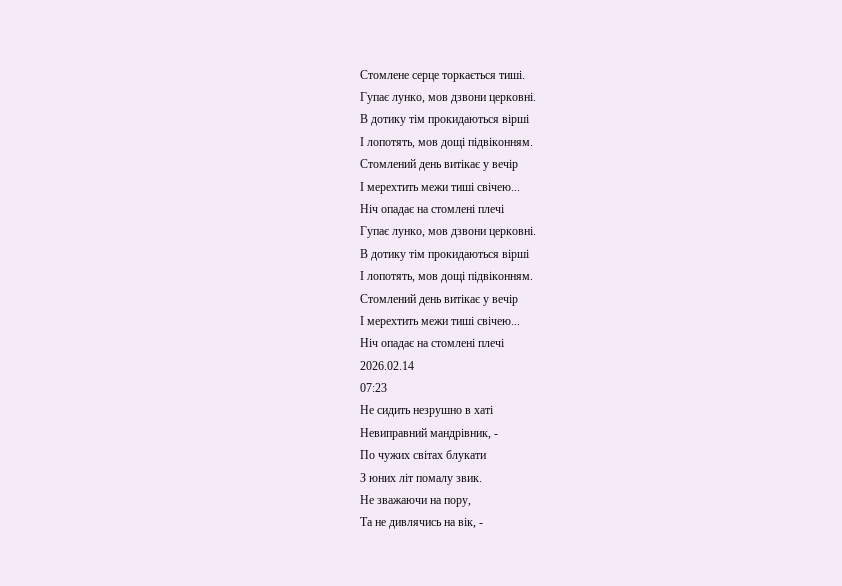Стомлене серце торкається тиші.
Гупає лунко, мов дзвони церковні.
В дотику тім прокидаються вірші
І лопотять, мов дощі підвіконням.
Стомлений день витікає у вечір
І мерехтить межи тиші свічею...
Ніч опадає на стомлені плечі
Гупає лунко, мов дзвони церковні.
В дотику тім прокидаються вірші
І лопотять, мов дощі підвіконням.
Стомлений день витікає у вечір
І мерехтить межи тиші свічею...
Ніч опадає на стомлені плечі
2026.02.14
07:23
Не сидить незрушно в хаті
Невиправний мандрівник, -
По чужих світах блукати
З юних літ помалу звик.
Не зважаючи на пору,
Та не дивлячись на вік, -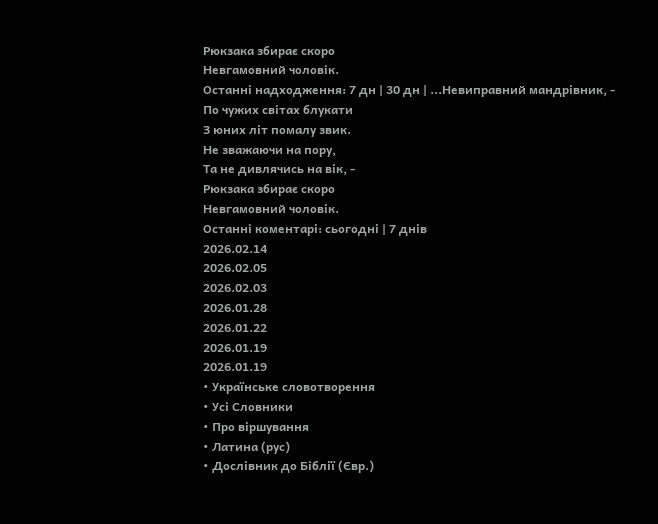Рюкзака збирає скоро
Невгамовний чоловік.
Останні надходження: 7 дн | 30 дн | ...Невиправний мандрівник, -
По чужих світах блукати
З юних літ помалу звик.
Не зважаючи на пору,
Та не дивлячись на вік, -
Рюкзака збирає скоро
Невгамовний чоловік.
Останні коментарі: сьогодні | 7 днів
2026.02.14
2026.02.05
2026.02.03
2026.01.28
2026.01.22
2026.01.19
2026.01.19
• Українське словотворення
• Усі Словники
• Про віршування
• Латина (рус)
• Дослівник до Біблії (Євр.)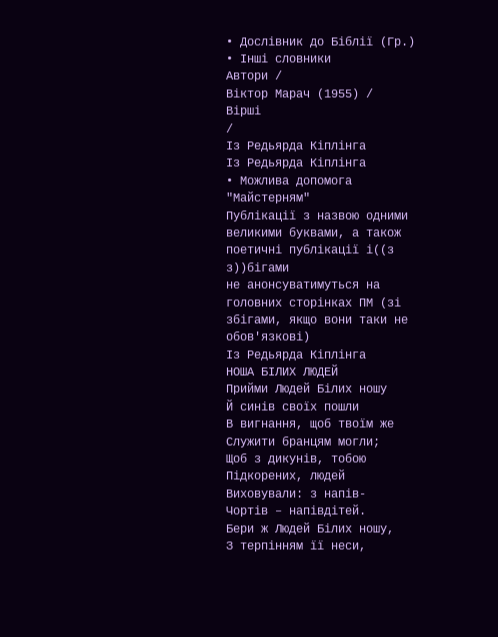• Дослівник до Біблії (Гр.)
• Інші словники
Автори /
Віктор Марач (1955) /
Вірші
/
Із Редьярда Кіплінга
Із Редьярда Кіплінга
• Можлива допомога "Майстерням"
Публікації з назвою одними великими буквами, а також поетичні публікації і((з з))бігами
не анонсуватимуться на головних сторінках ПМ (зі збігами, якщо вони таки не обов'язкові)
Із Редьярда Кіплінга
НОША БІЛИХ ЛЮДЕЙ
Прийми Людей Білих ношу
Й синів своїх пошли
В вигнання, щоб твоїм же
Служити бранцям могли;
Щоб з дикунів, тобою
Підкорених, людей
Виховували: з напів-
Чортів – напівдітей.
Бери ж Людей Білих ношу,
З терпінням її неси,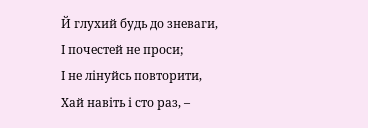Й глухий будь до зневаги,
І почестей не проси;
І не лінуйсь повторити,
Хай навіть і сто раз, –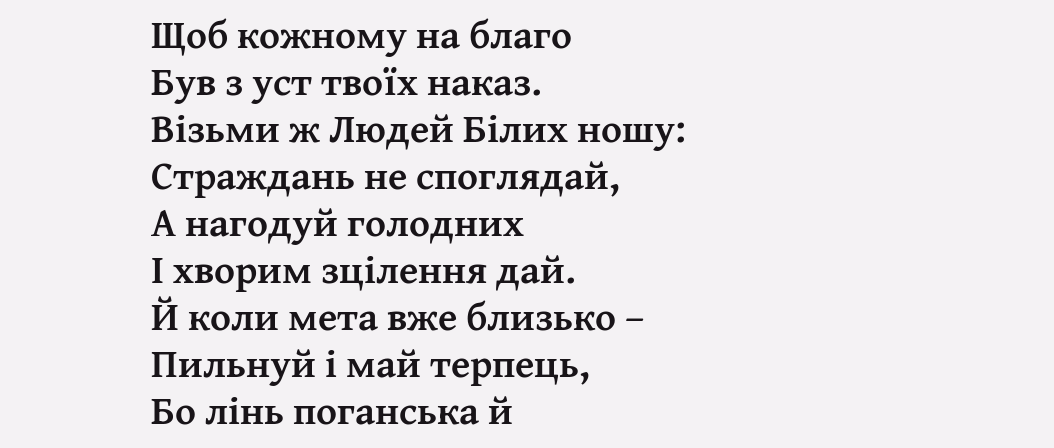Щоб кожному на благо
Був з уст твоїх наказ.
Візьми ж Людей Білих ношу:
Страждань не споглядай,
А нагодуй голодних
І хворим зцілення дай.
Й коли мета вже близько –
Пильнуй і май терпець,
Бо лінь поганська й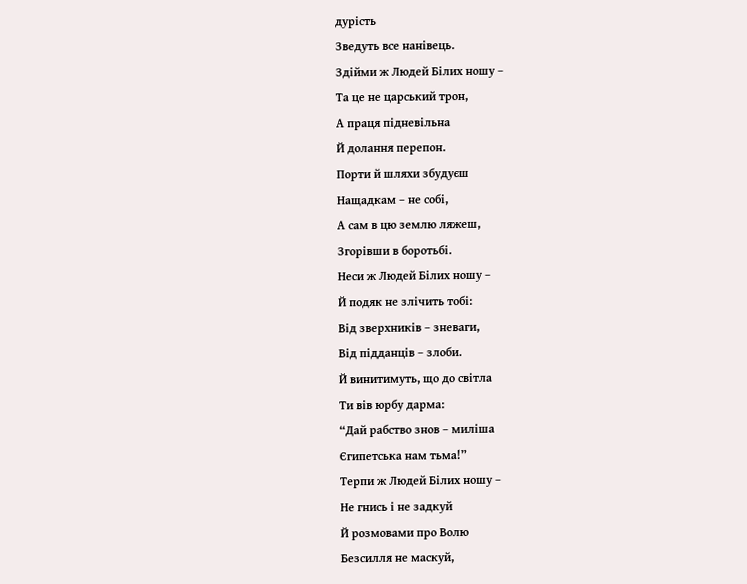дурість
Зведуть все нанівець.
Здійми ж Людей Білих ношу –
Та це не царський трон,
А праця підневільна
Й долання перепон.
Порти й шляхи збудуєш
Нащадкам – не собі,
А сам в цю землю ляжеш,
Згорівши в боротьбі.
Неси ж Людей Білих ношу –
Й подяк не злічить тобі:
Від зверхників – зневаги,
Від підданців – злоби.
Й винитимуть, що до світла
Ти вів юрбу дарма:
“Дай рабство знов – миліша
Єгипетська нам тьма!”
Терпи ж Людей Білих ношу –
Не гнись і не задкуй
Й розмовами про Волю
Безсилля не маскуй,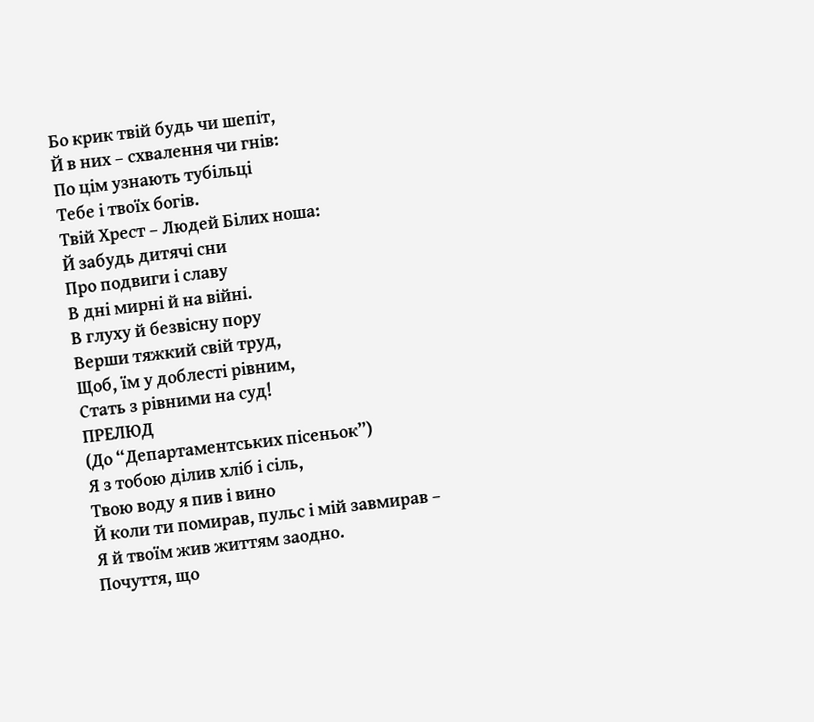Бо крик твій будь чи шепіт,
Й в них – схвалення чи гнів:
По цім узнають тубільці
Тебе і твоїх богів.
Твій Хрест – Людей Білих ноша:
Й забудь дитячі сни
Про подвиги і славу
В дні мирні й на війні.
В глуху й безвісну пору
Верши тяжкий свій труд,
Щоб, їм у доблесті рівним,
Стать з рівними на суд!
ПРЕЛЮД
(До “Департаментських пісеньок”)
Я з тобою ділив хліб і сіль,
Твою воду я пив і вино
Й коли ти помирав, пульс і мій завмирав –
Я й твоїм жив життям заодно.
Почуття, що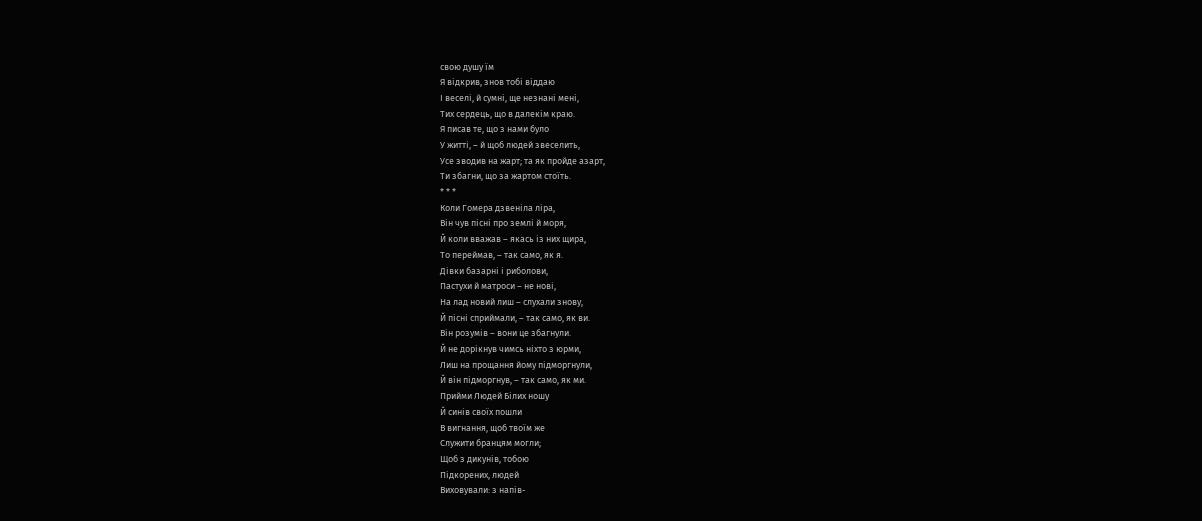свою душу їм
Я відкрив, знов тобі віддаю
І веселі, й сумні, ще незнані мені,
Тих сердець, що в далекім краю.
Я писав те, що з нами було
У житті, – й щоб людей звеселить,
Усе зводив на жарт; та як пройде азарт,
Ти збагни, що за жартом стоїть.
* * *
Коли Гомера дзвеніла ліра,
Він чув пісні про землі й моря,
Й коли вважав – якась із них щира,
То переймав, – так само, як я.
Дівки базарні і риболови,
Пастухи й матроси – не нові,
На лад новий лиш – слухали знову,
Й пісні сприймали, – так само, як ви.
Він розумів – вони це збагнули.
Й не дорікнув чимсь ніхто з юрми,
Лиш на прощання йому підморгнули,
Й він підморгнув, – так само, як ми.
Прийми Людей Білих ношу
Й синів своїх пошли
В вигнання, щоб твоїм же
Служити бранцям могли;
Щоб з дикунів, тобою
Підкорених, людей
Виховували: з напів-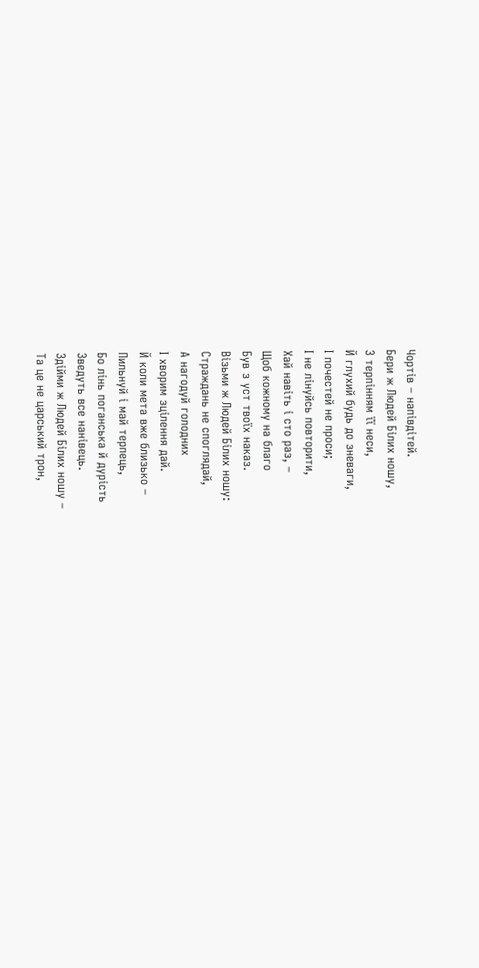Чортів – напівдітей.
Бери ж Людей Білих ношу,
З терпінням її неси,
Й глухий будь до зневаги,
І почестей не проси;
І не лінуйсь повторити,
Хай навіть і сто раз, –
Щоб кожному на благо
Був з уст твоїх наказ.
Візьми ж Людей Білих ношу:
Страждань не споглядай,
А нагодуй голодних
І хворим зцілення дай.
Й коли мета вже близько –
Пильнуй і май терпець,
Бо лінь поганська й дурість
Зведуть все нанівець.
Здійми ж Людей Білих ношу –
Та це не царський трон,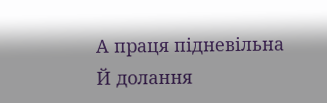А праця підневільна
Й долання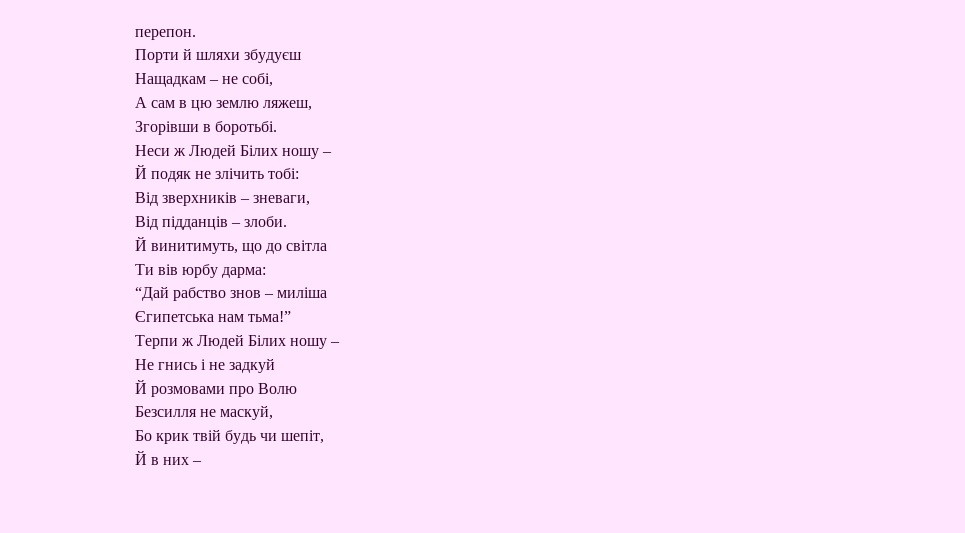перепон.
Порти й шляхи збудуєш
Нащадкам – не собі,
А сам в цю землю ляжеш,
Згорівши в боротьбі.
Неси ж Людей Білих ношу –
Й подяк не злічить тобі:
Від зверхників – зневаги,
Від підданців – злоби.
Й винитимуть, що до світла
Ти вів юрбу дарма:
“Дай рабство знов – миліша
Єгипетська нам тьма!”
Терпи ж Людей Білих ношу –
Не гнись і не задкуй
Й розмовами про Волю
Безсилля не маскуй,
Бо крик твій будь чи шепіт,
Й в них –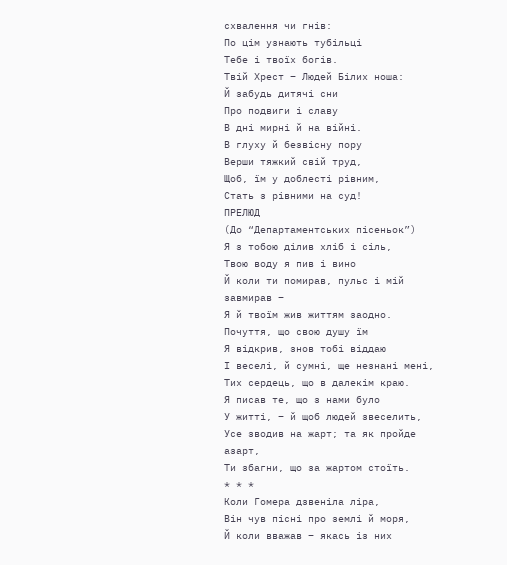схвалення чи гнів:
По цім узнають тубільці
Тебе і твоїх богів.
Твій Хрест – Людей Білих ноша:
Й забудь дитячі сни
Про подвиги і славу
В дні мирні й на війні.
В глуху й безвісну пору
Верши тяжкий свій труд,
Щоб, їм у доблесті рівним,
Стать з рівними на суд!
ПРЕЛЮД
(До “Департаментських пісеньок”)
Я з тобою ділив хліб і сіль,
Твою воду я пив і вино
Й коли ти помирав, пульс і мій завмирав –
Я й твоїм жив життям заодно.
Почуття, що свою душу їм
Я відкрив, знов тобі віддаю
І веселі, й сумні, ще незнані мені,
Тих сердець, що в далекім краю.
Я писав те, що з нами було
У житті, – й щоб людей звеселить,
Усе зводив на жарт; та як пройде азарт,
Ти збагни, що за жартом стоїть.
* * *
Коли Гомера дзвеніла ліра,
Він чув пісні про землі й моря,
Й коли вважав – якась із них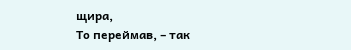щира,
То переймав, – так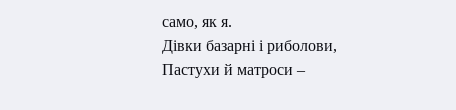само, як я.
Дівки базарні і риболови,
Пастухи й матроси –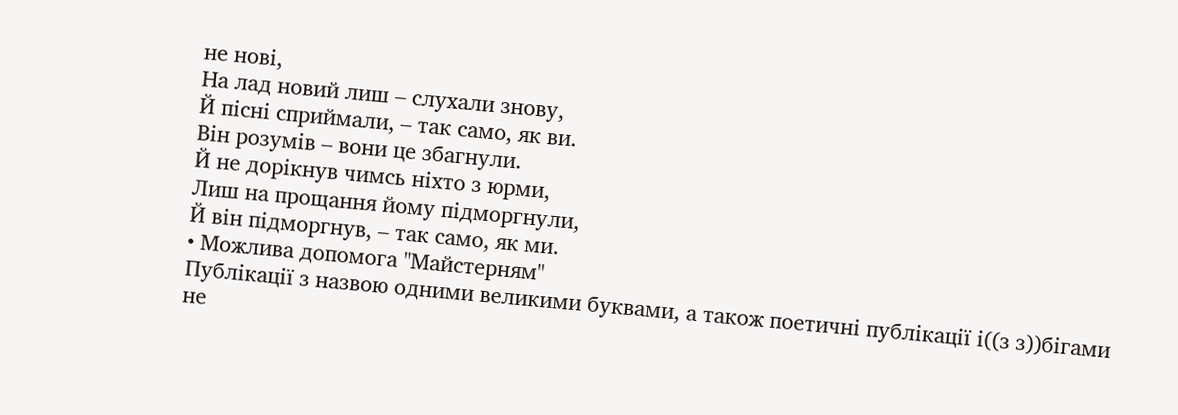не нові,
На лад новий лиш – слухали знову,
Й пісні сприймали, – так само, як ви.
Він розумів – вони це збагнули.
Й не дорікнув чимсь ніхто з юрми,
Лиш на прощання йому підморгнули,
Й він підморгнув, – так само, як ми.
• Можлива допомога "Майстерням"
Публікації з назвою одними великими буквами, а також поетичні публікації і((з з))бігами
не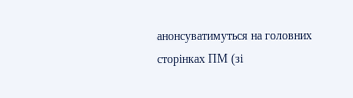анонсуватимуться на головних сторінках ПМ (зі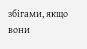збігами, якщо вони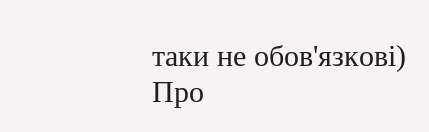таки не обов'язкові)
Про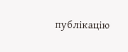публікацію